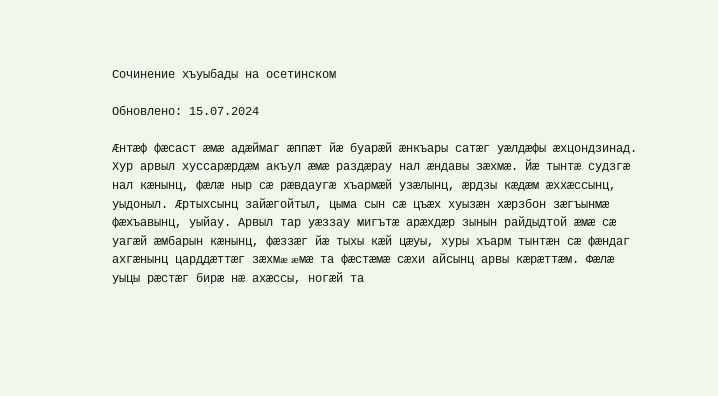Сочинение хъуыбады на осетинском

Обновлено: 15.07.2024

Æнтæф фæсаст æмæ адæймаг æппæт йæ буарæй æнкъары сатæг уæлдæфы æхцондзинад. Хур арвыл хуссарæрдæм акъул æмæ раздæрау нал æндавы зæхмæ. Йæ тынтæ судзгæ нал кæнынц, фæлæ ныр сæ рæвдаугæ хъармæй узæлынц, æрдзы кæдæм æххæссынц, уыдоныл. Æртыхсынц зайæгойтыл, цыма сын сæ цъæх хуызæн хæрзбон зæгъынмæ фæхъавынц, уыйау. Арвыл тар уæззау мигътæ арæхдæр зынын райдыдтой æмæ сæ уагæй æмбарын кæнынц, фæззæг йæ тыхы кæй цæуы, хуры хъарм тынтæн сæ фæндаг ахгæнынц царддæттæг зæхмæ æмæ та фæстæмæ сæхи айсынц арвы кæрæттæм. Фæлæ уыцы рæстæг бирæ нæ ахæссы, ногæй та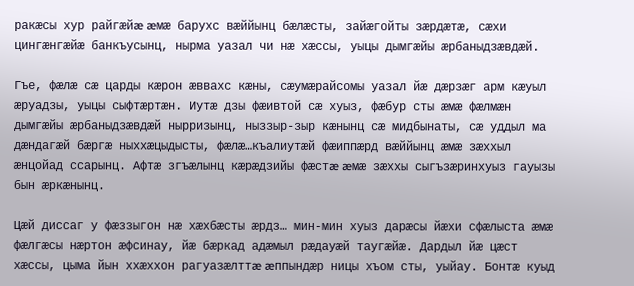ракæсы хур райгæйæ æмæ барухс вæййынц бæлæсты, зайæгойты зæрдæтæ, сæхи цингæнгæйæ банкъусынц, нырма уазал чи нæ хæссы, уыцы дымгæйы æрбаныдзæвдæй.

Гъе, фæлæ сæ царды кæрон æввахс кæны, сæумæрайсомы уазал йæ дæрзæг арм кæуыл æруадзы, уыцы сыфтæртæн. Иутæ дзы фæивтой сæ хуыз, фæбур сты æмæ фæлмæн дымгæйы æрбаныдзæвдæй нырризынц, ныззыр-зыр кæнынц сæ мидбынаты, сæ уддыл ма дæндагæй бæргæ ныххæцыдысты, фæлæ…къалиутæй фæиппæрд вæййынц æмæ зæххыл æнцойад ссарынц. Афтæ згъæлынц кæрæдзийы фæстæ æмæ зæххы сыгъзæринхуыз гауызы бын æркæнынц.

Цæй диссаг у фæззыгон нæ хæхбæсты æрдз… мин-мин хуыз дарæсы йæхи сфæлыста æмæ фæлгæсы нæртон æфсинау, йæ бæркад адæмыл рæдауæй таугæйæ. Дардыл йæ цæст хæссы, цыма йын ххæххон рагуазæлттæ æппындæр ницы хъом сты, уыйау. Бонтæ куыд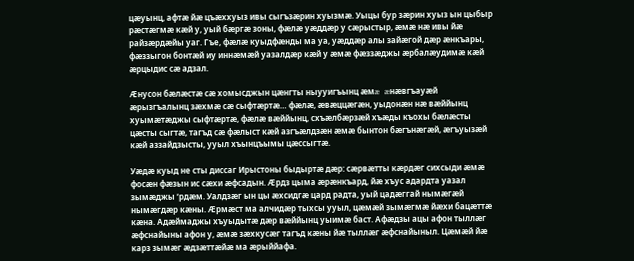цæуынц, афтæ йæ цъæххуыз ивы сыгъзæрин хуызмæ. Уыцы бур зæрин хуыз ын цыбыр рæстæгмæ кæй у, уый бæргæ зоны, фæлæ уæддæр у сæрыстыр, æмæ нæ ивы йæ райзæрдæйы уаг. Гъе, фæлæ куыдфæнды ма уа, уæддæр алы зайæгой дæр æнкъары, фæззыгон бонтæй иу иннæмæй уазалдæр кæй у æмæ фæззæджы æрбалæудимæ кæй æрцыдис сæ адзал.

Æнусон бæлæстæ сæ хомысджын цæнгты ныууигъынц æмæ æнæвгъауæй æрызгъалынц зæхмæ сæ сыфтæртæ… фæлæ, æвæццæгæн, уыдонæн нæ вæййынц хуымæтæджы сыфтæртæ, фæлæ вæййынц, схъæлбæрзæй хъæды къохы бæлæсты цæсты сыгтæ, тагъд сæ фæлыст кæй азгъæлдзæн æмæ бынтон бæгънæгæй, æгъуызæй кæй аззайдзысты, ууыл хъынцъымы цæссыгтæ.

Уæдæ куыд не сты диссаг Ирыстоны быдыртæ дæр: сæрвæтты кæрдæг сихсыди æмæ фосæн фæзын ис сæхи æфсадын. Æрдз цыма æрæнкъард, йæ хъус адардта уазал зымæджы ‘рдæм. Уалдзæг ын цы æхсидгæ цард радта, уый цадæггай нымæгæй нымæгдæр кæны. Æрмæст ма алчидæр тыхсы ууыл, цæмæй зымæгмæ йæхи бацæттæ кæна. Адæймаджы хъуыдытæ дæр вæййынц уыимæ баст. Афæдзы ацы афон тыллæг æфснайыны афон у, æмæ зæхкусæг тагъд кæны йæ тыллæг æфснайыныл. Цæмæй йæ карз зымæг æдзæттæйæ ма æрыййафа.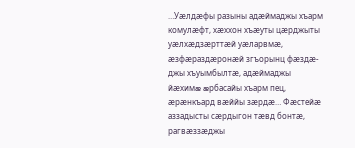…Уæлдæфы разыны адæймаджы хъарм комулæфт, хæххон хъæуты цæрджыты уæлхæдзæрттæй уæларвмæ, æзфæраздæронæй згъорынц фæздæ-джы хъуымбылтæ, адæймаджы йæхимæ æрбасайы хъарм пец, æрæнкъард вæййы зæрдæ… Фæстейæ аззадысты сæрдыгон тæвд бонтæ, рагвæззæджы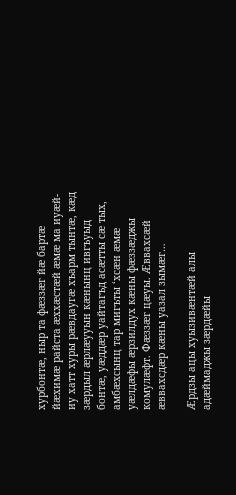хурбонтæ, ныр та фæззæг йæ бартæ йæхимæ райста æххæстæй æмæ ма иуæй-иу хатт хуры рæвдаугæ хъарм тынтæ, кæд зæрдыл æрлæууын кæнынц ивгъуыд бонтæ, уæддæр уайтагъд асæтты сæ тых, амбæхсынц тар мигъты ‘хсæн æмæ уæлдæфы æрзилдух кæны фæззæджы комулæфт. Фæззæг цæуы. Æввахсæй æввахсдæр кæны уазал зымæг…

Æрдзы ацы хуызивæнтæй алы адæймаджы зæрдæйы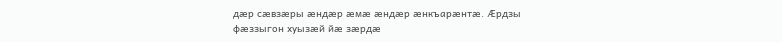дæр сæвзæры æндæр æмæ æндæр æнкъарæнтæ. Æрдзы фæззыгон хуызæй йæ зæрдæ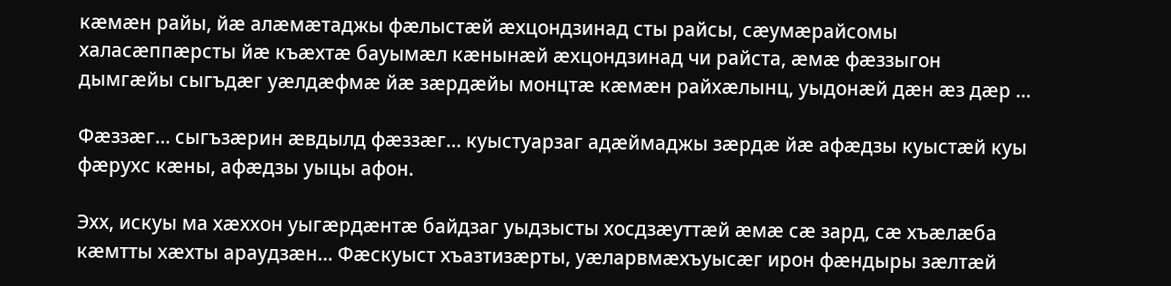кæмæн райы, йæ алæмæтаджы фæлыстæй æхцондзинад сты райсы, сæумæрайсомы халасæппæрсты йæ къæхтæ бауымæл кæнынæй æхцондзинад чи райста, æмæ фæззыгон дымгæйы сыгъдæг уæлдæфмæ йæ зæрдæйы монцтæ кæмæн райхæлынц, уыдонæй дæн æз дæр …

Фæззæг… сыгъзæрин æвдылд фæззæг… куыстуарзаг адæймаджы зæрдæ йæ афæдзы куыстæй куы фæрухс кæны, афæдзы уыцы афон.

Эхх, искуы ма хæххон уыгæрдæнтæ байдзаг уыдзысты хосдзæуттæй æмæ сæ зард, сæ хъæлæба кæмтты хæхты араудзæн… Фæскуыст хъазтизæрты, уæларвмæхъуысæг ирон фæндыры зæлтæй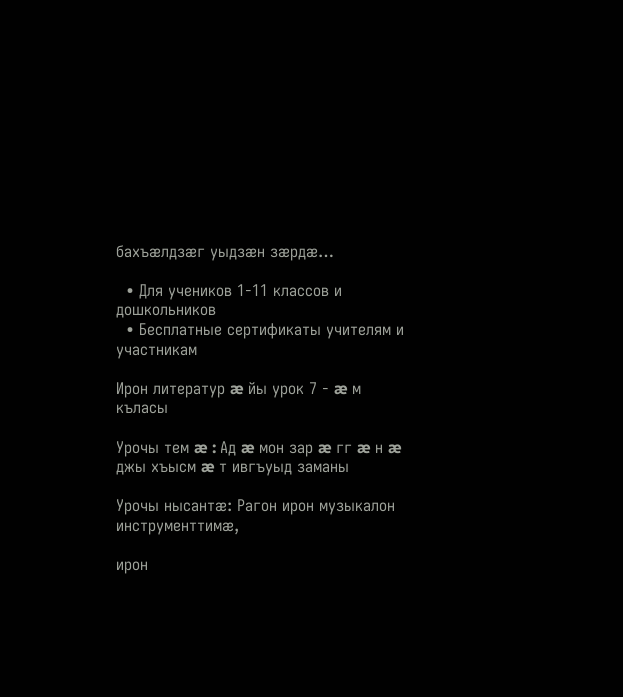бахъæлдзæг уыдзæн зæрдæ…

  • Для учеников 1-11 классов и дошкольников
  • Бесплатные сертификаты учителям и участникам

Ирон литератур æ йы урок 7 - æ м къласы

Урочы тем æ : Ад æ мон зар æ гг æ н æ джы хъысм æ т ивгъуыд заманы

Урочы нысантæ: Рагон ирон музыкалон инструменттимæ,

ирон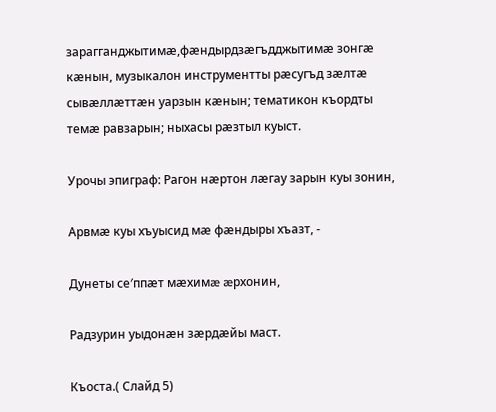зарагганджытимæ,фæндырдзæгъдджытимæ зонгæ кæнын, музыкалон инструментты рæсугъд зæлтæ сывæллæттæн уарзын кæнын; тематикон къордты темæ равзарын; ныхасы рæзтыл куыст.

Урочы эпиграф: Рагон нæртон лæгау зарын куы зонин,

Арвмæ куы хъуысид мæ фæндыры хъазт, -

Дунеты се′ппæт мæхимæ æрхонин,

Радзурин уыдонæн зæрдæйы маст.

Къоста.( Слайд 5)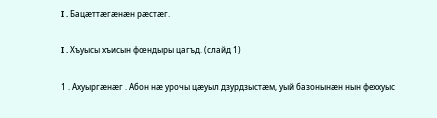I . Бацæттæгæнæн рæстæг.

I . Хъуысы хъисын фœндыры цагъд. (слайд 1)

1 . Ахуыргæнæг . Абон нæ урочы цæуыл дзурдзыстæм, уый базонынæн нын феххуыс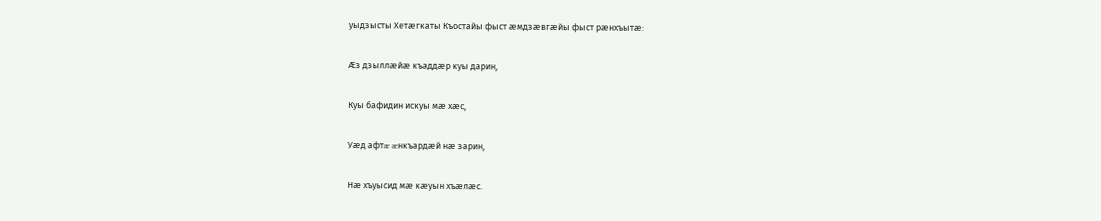уыдзысты Хетæгкаты Къостайы фыст æмдзæвгæйы фыст рæнхъытæ:

Æз дзыллæйæ къаддæр куы дарин,

Куы бафидин искуы мæ хæс,

Уæд афтæ æнкъардæй нæ зарин,

Нæ хъуысид мæ кæуын хъæлæс.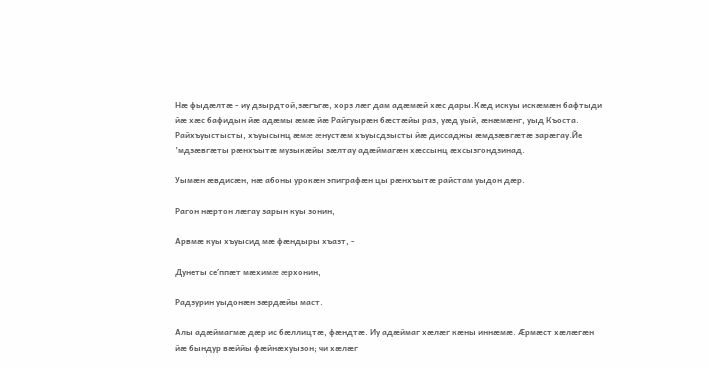Нæ фыдæлтæ - иу дзырдтой,зæгъгæ, хорз лæг дам адæмæй хæс дары.Кæд искуы искæмæн бафтыди йæ хæс бафидын йæ адæмы æмæ йæ Райгуырæн бæстæйы раз, уæд уый, æнæмæнг, уыд Къоста. Райхъуыстысты, хъуысынц æмæ æнустæм хъуысдзысты йæ диссаджы æмдзæвгæтæ зарæгау.Йе ’мдзæвгæты рæнхъытæ музыкæйы зæлтау адæймагæн хæссынц æхсызгондзинад.

Уымæн æвдисæн, нæ абоны урокæн эпиграфæн цы рæнхъытæ райстам уыдон дæр.

Рагон нæртон лæгау зарын куы зонин,

Арвмæ куы хъуысид мæ фæндыры хъазт, -

Дунеты се′ппæт мæхимæ æрхонин,

Радзурин уыдонæн зæрдæйы маст.

Алы адæймагмæ дæр ис бæллицтæ, фæндтæ. Иу адæймаг хæлæг кæны иннæмæ. Æрмæст хæлæгæн йæ бындур вæййы фæйнæхуызон; чи хæлæг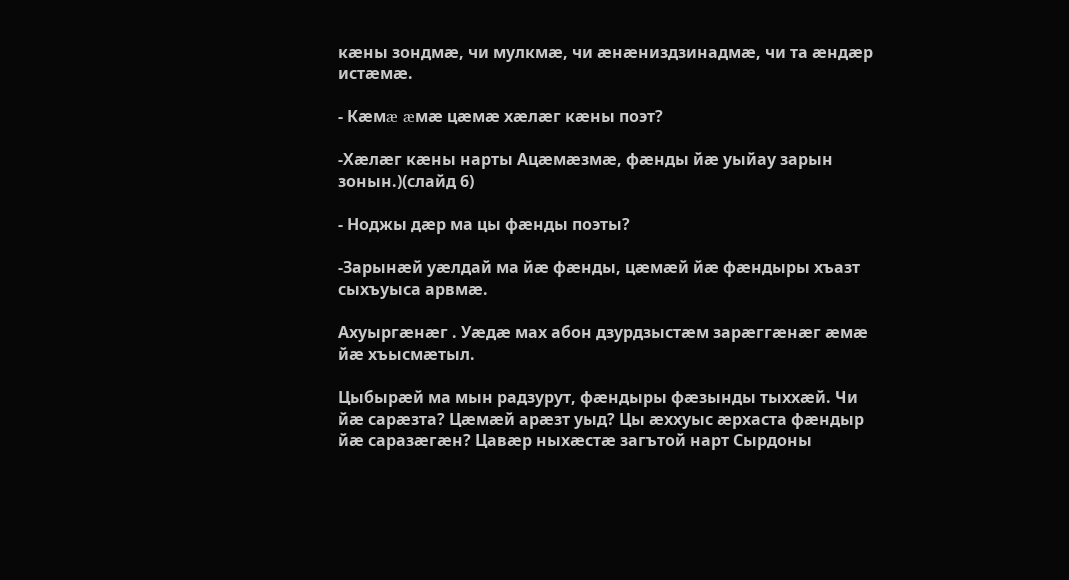кæны зондмæ, чи мулкмæ, чи æнæниздзинадмæ, чи та æндæр истæмæ.

- Кæмæ æмæ цæмæ хæлæг кæны поэт?

-Хæлæг кæны нарты Ацæмæзмæ, фæнды йæ уыйау зарын зонын.)(слайд 6)

- Ноджы дæр ма цы фæнды поэты?

-Зарынæй уæлдай ма йæ фæнды, цæмæй йæ фæндыры хъазт сыхъуыса арвмæ.

Ахуыргæнæг . Уæдæ мах абон дзурдзыстæм зарæггæнæг æмæ йæ хъысмæтыл.

Цыбырæй ма мын радзурут, фæндыры фæзынды тыххæй. Чи йæ сарæзта? Цæмæй арæзт уыд? Цы æххуыс æрхаста фæндыр йæ саразæгæн? Цавæр ныхæстæ загътой нарт Сырдоны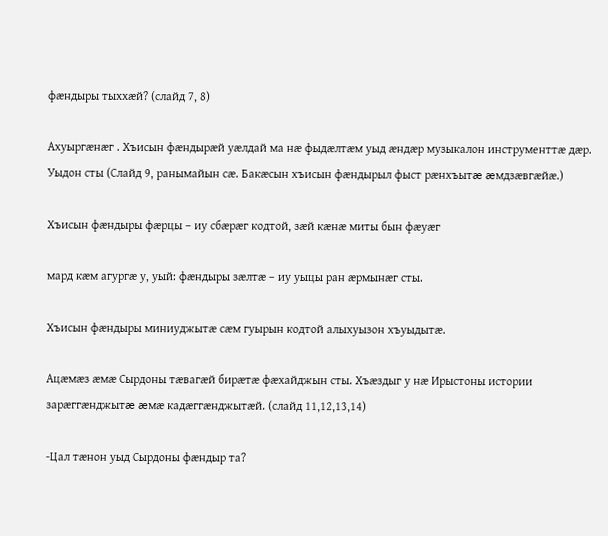фæндыры тыххæй? (слайд 7, 8)

Ахуыргæнæг . Хъисын фæндырæй уæлдай ма нæ фыдæлтæм уыд æндæр музыкалон инструменттæ дæр. Уыдон сты (Слайд 9, ранымайын сæ. Бакæсын хъисын фæндырыл фыст рæнхъытæ æмдзæвгæйæ.)

Хъисын фæндыры фæрцы – иу сбæрæг кодтой, зæй кæнæ миты бын фæуæг

мард кæм агургæ у, уый: фæндыры зæлтæ – иу уыцы ран æрмынæг сты.

Хъисын фæндыры миниуджытæ сæм гуырын кодтой алыхуызон хъуыдытæ.

Ацæмæз æмæ Сырдоны тæвагæй бирæтæ фæхайджын сты. Хъæздыг у нæ Ирыстоны истории зарæггæнджытæ æмæ кадæггæнджытæй. (слайд 11,12,13,14)

-Цал тæнон уыд Сырдоны фæндыр та?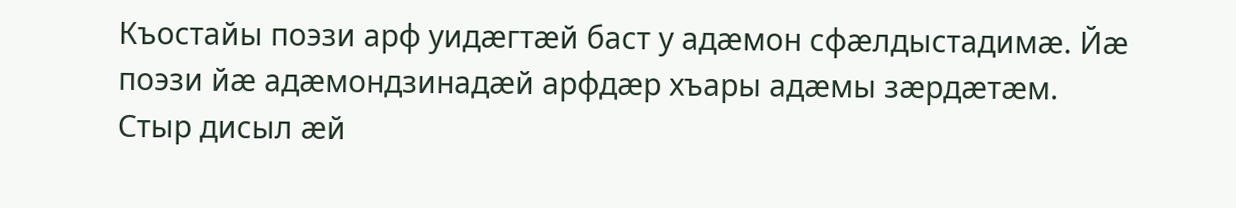Къостайы поэзи арф уидæгтæй баст у адæмон сфæлдыстадимæ. Йæ поэзи йæ адæмондзинадæй арфдæр хъары адæмы зæрдæтæм. Стыр дисыл æй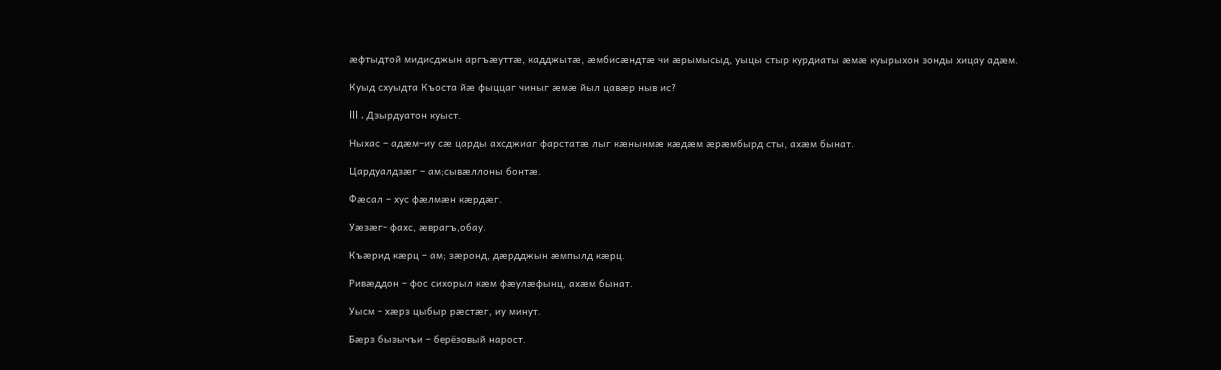æфтыдтой мидисджын аргъæуттæ, кадджытæ, æмбисæндтæ чи æрымысыд, уыцы стыр курдиаты æмæ куырыхон зонды хицау адæм.

Куыд схуыдта Къоста йæ фыццаг чиныг æмæ йыл цавæр ныв ис?

III . Дзырдуатон куыст.

Ныхас – адæм–иу сæ царды ахсджиаг фарстатæ лыг кæнынмæ кæдæм æрæмбырд сты, ахæм бынат.

Цардуалдзæг – ам;сывæллоны бонтæ.

Фæсал – хус фæлмæн кæрдæг.

Уæзæг- фахс, æврагъ,обау.

Къæрид кæрц – ам; зæронд, дæрдджын æмпылд кæрц.

Ривæддон – фос сихорыл кæм фæулæфынц, ахæм бынат.

Уысм - хæрз цыбыр рæстæг, иу минут.

Бæрз бызычъи – берёзовый нарост.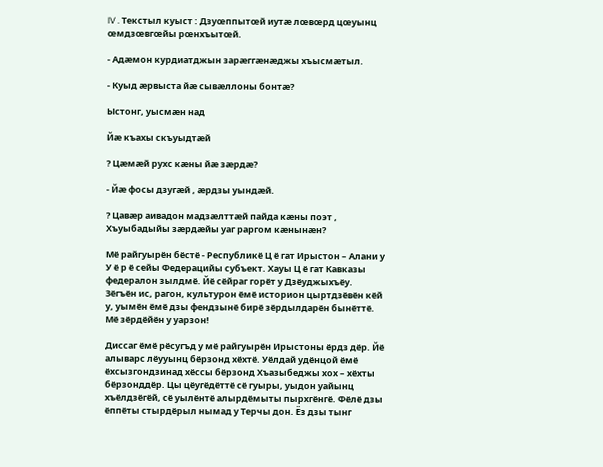IV . Текстыл куыст : Дзуœппытœй иутæ лœвœрд цœуынц œмдзœвгœйы рœнхъытœй.

- Адæмон курдиатджын зарæггæнæджы хъысмæтыл.

- Куыд æрвыста йæ сывæллоны бонтæ?

Ыстонг, уысмæн над

Йæ къахы скъуыдтæй

? Цæмæй рухс кæны йæ зæрдæ?

- Йæ фосы дзугæй , æрдзы уындæй.

? Цавæр аивадон мадзæлттæй пайда кæны поэт , Хъуыбадыйы зæрдæйы уаг раргом кæнынæн?

Мё райгуырён бёстё - Республикё Ц ё гат Ирыстон – Алани у У ё р ё сейы Федерацийы субъект. Хауы Ц ё гат Кавказы федералон зылдмё. Йё сёйраг горёт у Дзёуджыхъёу. Зёгъён ис, рагон, культурон ёмё историон цыртдзёвён кёй у, уымён ёмё дзы фендзынё бирё зёрдылдарён бынёттё. Мё зёрдёйён у уарзон!

Диссаг ёмё рёсугъд у мё райгуырён Ирыстоны ёрдз дёр. Йё алыварс лёууынц бёрзонд хёхтё. Уёлдай удёнцой ёмё ёхсызгондзинад хёссы бёрзонд Хъазыбеджы хох – хёхты бёрзонддёр. Цы цёугёдёттё сё гуыры, уыдон уайынц хъёлдзёгёй, сё уылёнтё алырдёмыты пырхгёнгё. Фёлё дзы ёппёты стырдёрыл нымад у Терчы дон. Ёз дзы тынг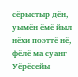сёрыстыр дён, уымён ёмё йыл нёхи поэттё нё, фёлё ма суанг Уёрёсейы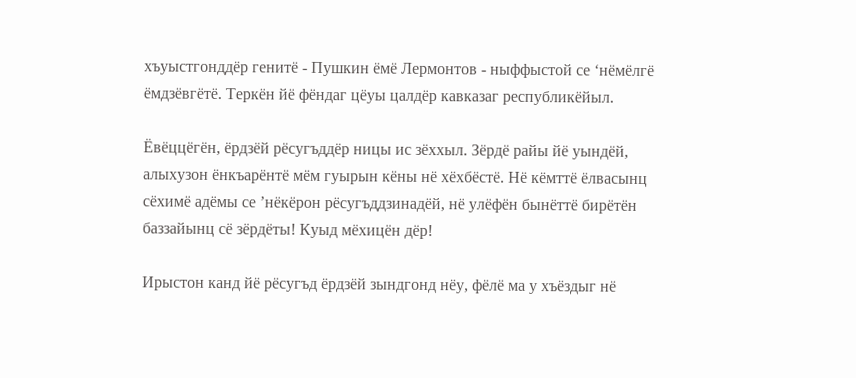хъуыстгонддёр генитё - Пушкин ёмё Лермонтов - ныффыстой се ‘нёмёлгё ёмдзёвгётё. Теркён йё фёндаг цёуы цалдёр кавказаг республикёйыл.

Ёвёццёгён, ёрдзёй рёсугъддёр ницы ис зёххыл. Зёрдё райы йё уындёй, алыхузон ёнкъарёнтё мём гуырын кёны нё хёхбёстё. Нё кёмттё ёлвасынц сёхимё адёмы се ’нёкёрон рёсугъддзинадёй, нё улёфён бынёттё бирётён баззайынц сё зёрдёты! Куыд мёхицён дёр!

Ирыстон канд йё рёсугъд ёрдзёй зындгонд нёу, фёлё ма у хъёздыг нё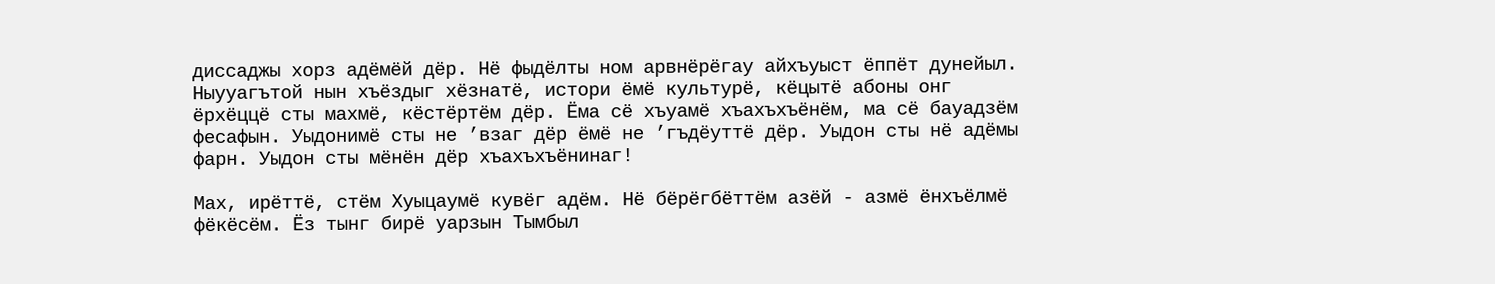диссаджы хорз адёмёй дёр. Нё фыдёлты ном арвнёрёгау айхъуыст ёппёт дунейыл. Ныууагътой нын хъёздыг хёзнатё, истори ёмё культурё, кёцытё абоны онг ёрхёццё сты махмё, кёстёртём дёр. Ёма сё хъуамё хъахъхъёнём, ма сё бауадзём фесафын. Уыдонимё сты не ’взаг дёр ёмё не ’гъдёуттё дёр. Уыдон сты нё адёмы фарн. Уыдон сты мёнён дёр хъахъхъёнинаг!

Мах, ирёттё, стём Хуыцаумё кувёг адём. Нё бёрёгбёттём азёй - азмё ёнхъёлмё фёкёсём. Ёз тынг бирё уарзын Тымбыл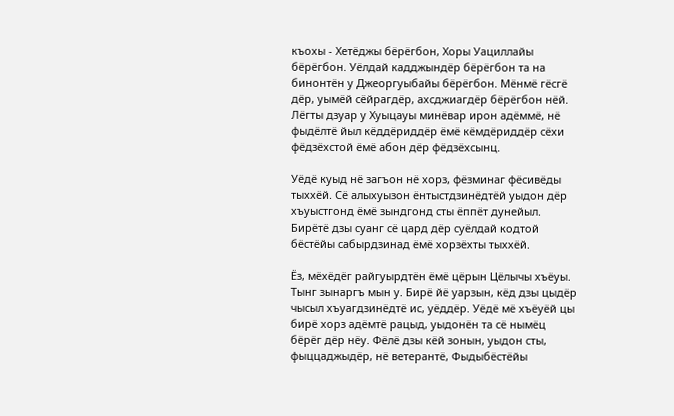къохы - Хетёджы бёрёгбон, Хоры Уациллайы бёрёгбон. Уёлдай кадджындёр бёрёгбон та на бинонтён у Джеоргуыбайы бёрёгбон. Мёнмё гёсгё дёр, уымёй сёйрагдёр, ахсджиагдёр бёрёгбон нёй. Лёгты дзуар у Хуыцауы минёвар ирон адёммё, нё фыдёлтё йыл кёддёриддёр ёмё кёмдёриддёр сёхи фёдзёхстой ёмё абон дёр фёдзёхсынц.

Уёдё куыд нё загъон нё хорз, фёзминаг фёсивёды тыххёй. Сё алыхуызон ёнтыстдзинёдтёй уыдон дёр хъуыстгонд ёмё зындгонд сты ёппёт дунейыл. Бирётё дзы суанг сё цард дёр суёлдай кодтой бёстёйы сабырдзинад ёмё хорзёхты тыххёй.

Ёз, мёхёдёг райгуырдтён ёмё цёрын Цёлычы хъёуы. Тынг зынаргъ мын у. Бирё йё уарзын, кёд дзы цыдёр чысыл хъуагдзинёдтё ис, уёддёр. Уёдё мё хъёуёй цы бирё хорз адёмтё рацыд, уыдонён та сё нымёц бёрёг дёр нёу. Фёлё дзы кёй зонын, уыдон сты, фыццаджыдёр, нё ветерантё, Фыдыбёстёйы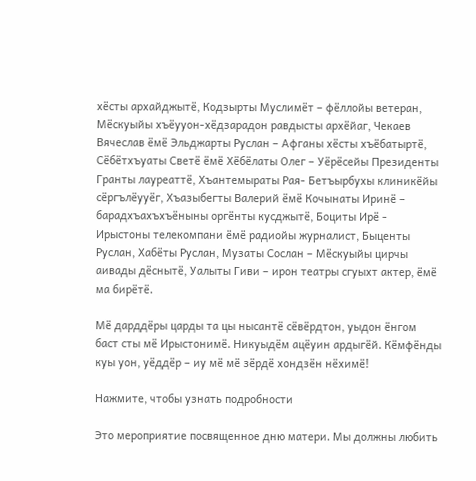хёсты архайджытё, Кодзырты Муслимёт – фёллойы ветеран, Мёскуыйы хъёууон-хёдзарадон равдысты архёйаг, Чекаев Вячеслав ёмё Эльджарты Руслан – Афганы хёсты хъёбатыртё, Сёбётхъуаты Светё ёмё Хёбёлаты Олег – Уёрёсейы Президенты Гранты лауреаттё, Хъантемыраты Рая- Бетъырбухы клиникёйы сёргълёууёг, Хъазыбегты Валерий ёмё Кочынаты Иринё – барадхъахъхъёныны оргёнты кусджытё, Боциты Ирё - Ирыстоны телекомпани ёмё радиойы журналист, Быценты Руслан, Хабёты Руслан, Музаты Сослан – Мёскуыйы цирчы аивады дёснытё, Уалыты Гиви – ирон театры сгуыхт актер, ёмё ма бирётё.

Мё дарддёры царды та цы нысантё сёвёрдтон, уыдон ёнгом баст сты мё Ирыстонимё. Никуыдём ацёуин ардыгёй. Кёмфёнды куы уон, уёддёр – иу мё мё зёрдё хондзён нёхимё!

Нажмите, чтобы узнать подробности

Это мероприятие посвященное дню матери. Мы должны любить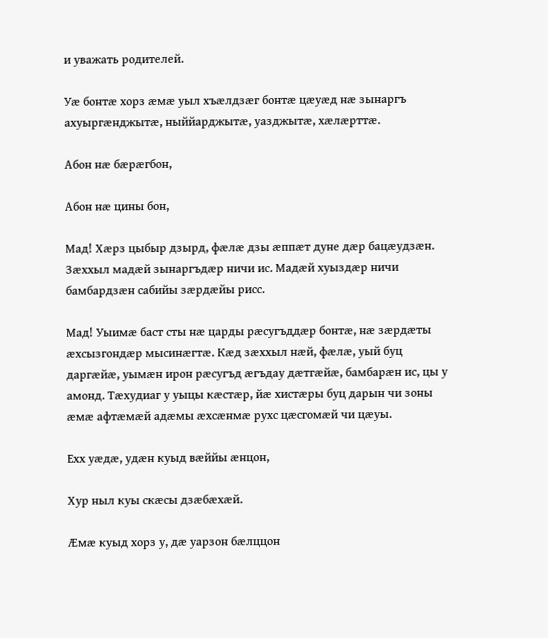и уважать родителей.

Уæ бонтæ хорз æмæ уыл хъæлдзæг бонтæ цæуæд нæ зынаргъ ахуыргæнджытæ, ныййарджытæ, уазджытæ, хæлæрттæ.

Абон нæ бæрæгбон,

Абон нæ цины бон,

Мад! Хæрз цыбыр дзырд, фæлæ дзы æппæт дуне дæр бацæудзæн. Зæххыл мадæй зынаргъдæр ничи ис. Мадæй хуыздæр ничи бамбардзæн сабийы зæрдæйы рисс.

Мад! Уыимæ баст сты нæ царды рæсугъддæр бонтæ, нæ зæрдæты æхсызгондæр мысинæгтæ. Кæд зæххыл нæй, фæлæ, уый буц даргæйæ, уымæн ирон рæсугъд æгъдау дæтгæйæ, бамбарæн ис, цы у амонд. Тæхудиаг у уыцы кæстæр, йæ хистæры буц дарын чи зоны æмæ афтæмæй адæмы æхсæнмæ рухс цæсгомæй чи цæуы.

Ехх уæдæ, удæн куыд вæййы æнцон,

Хур ныл куы скæсы дзæбæхæй.

Æмæ куыд хорз у, дæ уарзон бæлццон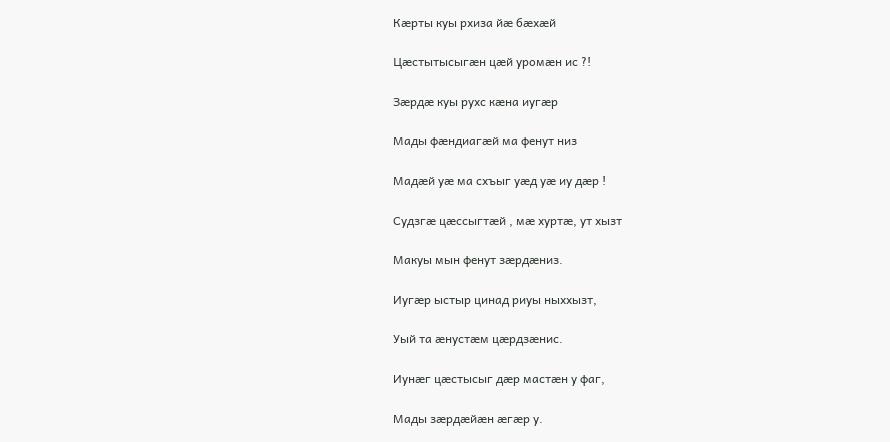Кæрты куы рхиза йæ бæхæй

Цæстытысыгæн цæй уромæн ис ?!

Зæрдæ куы рухс кæна иугæр

Мады фæндиагæй ма фенут низ

Мадæй уæ ма схъыг уæд уæ иу дæр !

Судзгæ цæссыгтæй , мæ хуртæ, ут хызт

Макуы мын фенут зæрдæниз.

Иугæр ыстыр цинад риуы ныххызт,

Уый та æнустæм цæрдзæнис.

Иунæг цæстысыг дæр мастæн у фаг,

Мады зæрдæйæн æгæр у.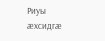Риуы æхсидгæ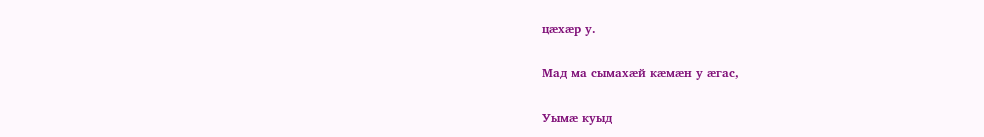цæхæр у.

Мад ма сымахæй кæмæн у æгас,

Уымæ куыд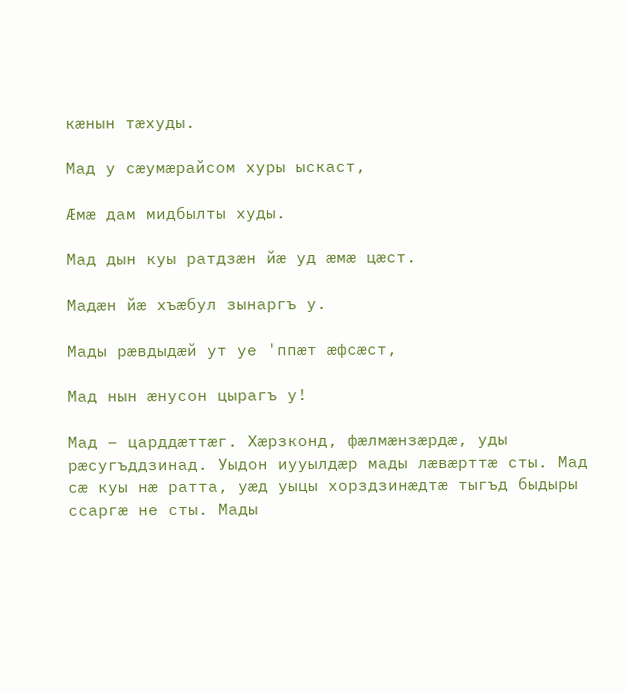кæнын тæхуды.

Мад у сæумæрайсом хуры ыскаст,

Æмæ дам мидбылты худы.

Мад дын куы ратдзæн йæ уд æмæ цæст.

Мадæн йæ хъæбул зынаргъ у.

Мады рæвдыдæй ут уе 'ппæт æфсæст,

Мад нын æнусон цырагъ у!

Мад – царддæттæг. Хæрзконд, фæлмæнзæрдæ, уды рæсугъддзинад. Уыдон иууылдæр мады лæвæрттæ сты. Мад сæ куы нæ ратта, уæд уыцы хорздзинæдтæ тыгъд быдыры ссаргæ не сты. Мады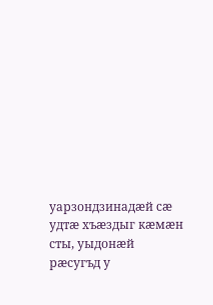уарзондзинадæй сæ удтæ хъæздыг кæмæн сты, уыдонæй рæсугъд у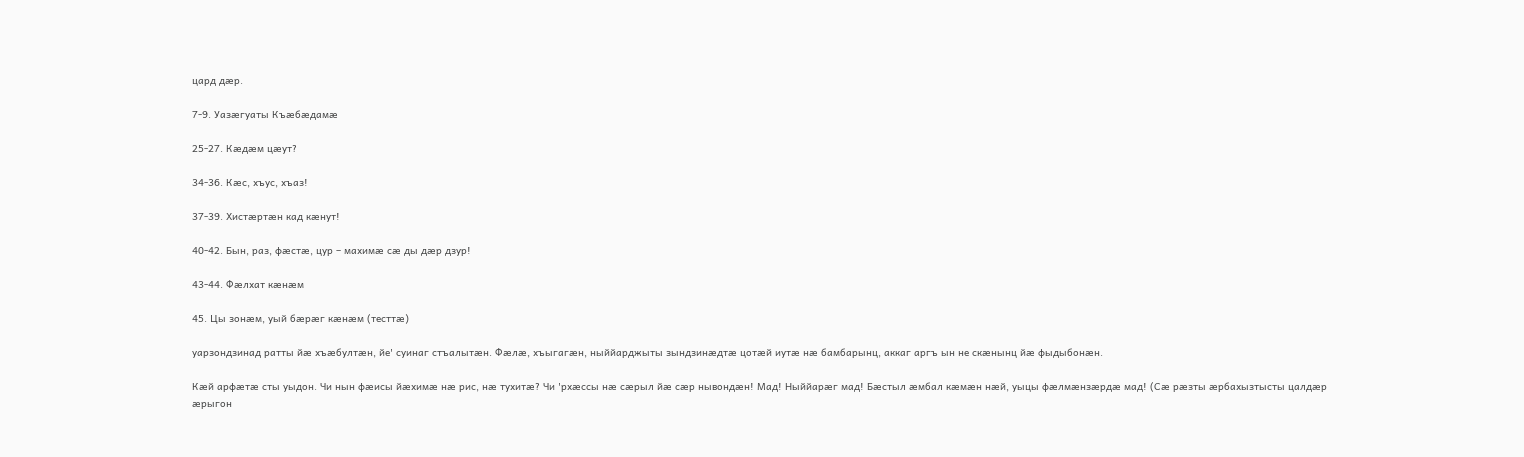цард дæр.

7-9. Уазæгуаты Къæбæдамæ

25-27. Кæдæм цæут?

34-36. Кæс, хъус, хъаз!

37-39. Хистæртæн кад кæнут!

40-42. Бын, раз, фæстæ, цур – махимæ сæ ды дæр дзур!

43-44. Фæлхат кæнæм

45. Цы зонæм, уый бæрæг кæнæм (тесттæ)

уарзондзинад ратты йæ хъæбултæн, йе' суинаг стъалытæн. Фæлæ, хъыгагæн, ныййарджыты зындзинæдтæ цотæй иутæ нæ бамбарынц, аккаг аргъ ын не скæнынц йæ фыдыбонæн.

Кæй арфæтæ сты уыдон. Чи нын фæисы йæхимæ нæ рис, нæ тухитæ? Чи 'рхæссы нæ сæрыл йæ сæр нывондæн! Мад! Ныййарæг мад! Бæстыл æмбал кæмæн нæй, уыцы фæлмæнзæрдæ мад! (Сæ рæзты æрбахызтысты цалдæр æрыгон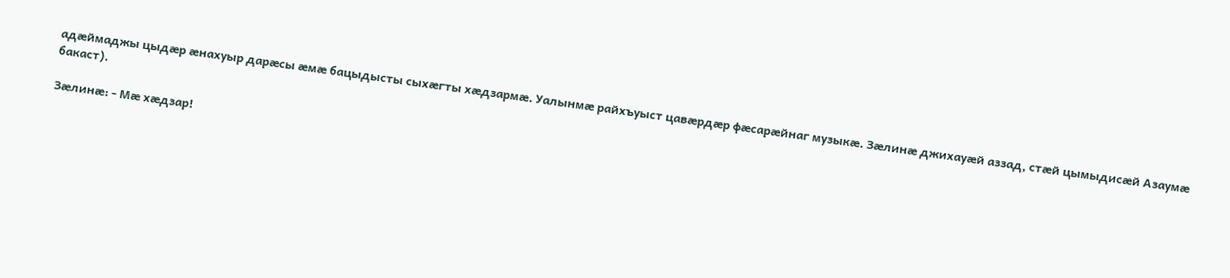адæймаджы цыдæр æнахуыр дарæсы æмæ бацыдысты сыхæгты хæдзармæ. Уалынмæ райхъуыст цавæрдæр фæсарæйнаг музыкæ. Зæлинæ джихауæй аззад, стæй цымыдисæй Азаумæ бакаст).

Зæлинæ: - Мæ хæдзар!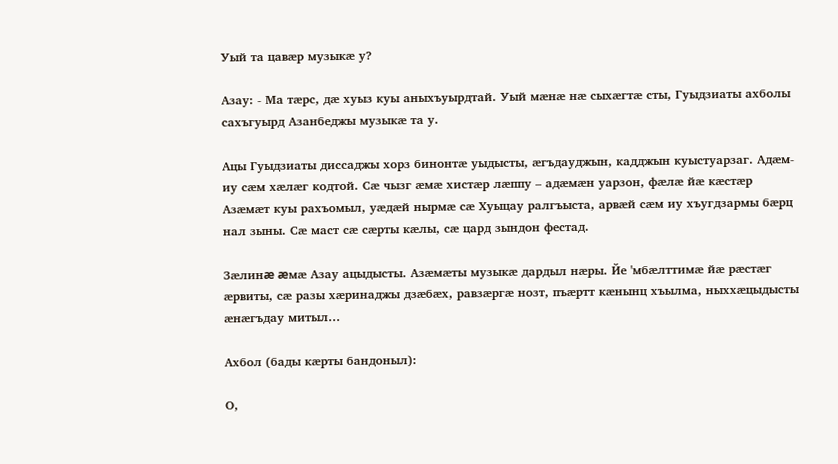Уый та цавæр музыкæ у?

Азау: - Ма тæрс, дæ хуыз куы аныхъуырдтай. Уый мæнæ нæ сыхæгтæ сты, Гуыдзиаты ахболы сахъгуырд Азанбеджы музыкæ та у.

Ацы Гуыдзиаты диссаджы хорз бинонтæ уыдысты, æгъдауджын, кадджын куыстуарзаг. Адæм-иу сæм хæлæг кодтой. Сæ чызг æмæ хистæр лæппу – адæмæн уарзон, фæлæ йæ кæстæр Азæмæт куы рахъомыл, уæдæй нырмæ сæ Хуыцау ралгъыста, арвæй сæм иу хъугдзармы бæрц нал зыны. Сæ маст сæ сæрты кæлы, сæ цард зындон фестад.

Зæлинæ æмæ Азау ацыдысты. Азæмæты музыкæ дардыл нæры. Йе 'мбæлттимæ йæ рæстæг æрвиты, сæ разы хæринаджы дзæбæх, равзæргæ нозт, пъæртт кæнынц хъылма, ныххæцыдысты æнæгъдау митыл…

Ахбол (бады кæрты бандоныл):

О,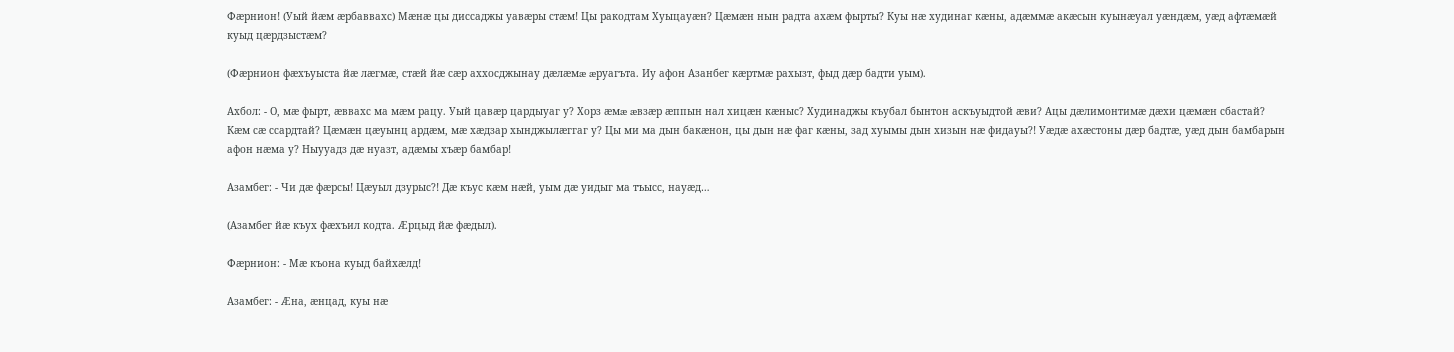Фæрнион! (Уый йæм æрбаввахс) Мæнæ цы диссаджы уавæры стæм! Цы ракодтам Хуыцауæн? Цæмæн нын радта ахæм фырты? Куы нæ худинаг кæны, адæммæ акæсын куынæуал уæндæм, уæд афтæмæй куыд цæрдзыстæм?

(Фæрнион фæхъуыста йæ лæгмæ, стæй йæ сæр аххосджынау дæлæмæ æруагъта. Иу афон Азанбег кæртмæ рахызт, фыд дæр бадти уым).

Ахбол: - О, мæ фырт, æввахс ма мæм рацу. Уый цавæр цардыуаг у? Хорз æмæ æвзæр æппын нал хицæн кæныс? Худинаджы къубал бынтон аскъуыдтой æви? Ацы дæлимонтимæ дæхи цæмæн сбастай? Кæм сæ ссардтай? Цæмæн цæуынц ардæм, мæ хæдзар хынджылæггаг у? Цы ми ма дын бакæнон, цы дын нæ фаг кæны, зад хуымы дын хизын нæ фидауы?! Уæдæ ахæстоны дæр бадтæ, уæд дын бамбарын афон нæма у? Ныууадз дæ нуазт, адæмы хъæр бамбар!

Азамбег: - Чи дæ фæрсы! Цæуыл дзурыс?! Дæ къус кæм нæй, уым дæ уидыг ма тъысс, науæд…

(Азамбег йæ къух фæхъил кодта. Æрцыд йæ фæдыл).

Фæрнион: - Мæ къона куыд байхæлд!

Азамбег: - Æна, æнцад, куы нæ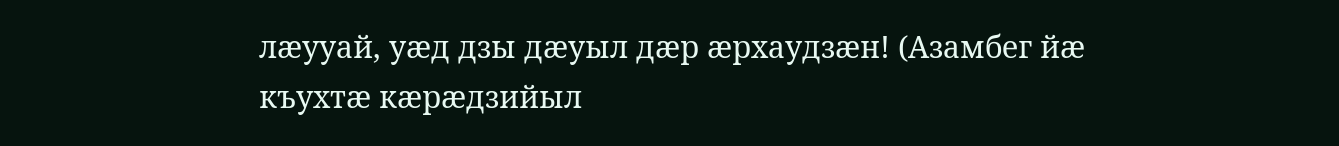лæууай, уæд дзы дæуыл дæр æрхаудзæн! (Азамбег йæ къухтæ кæрæдзийыл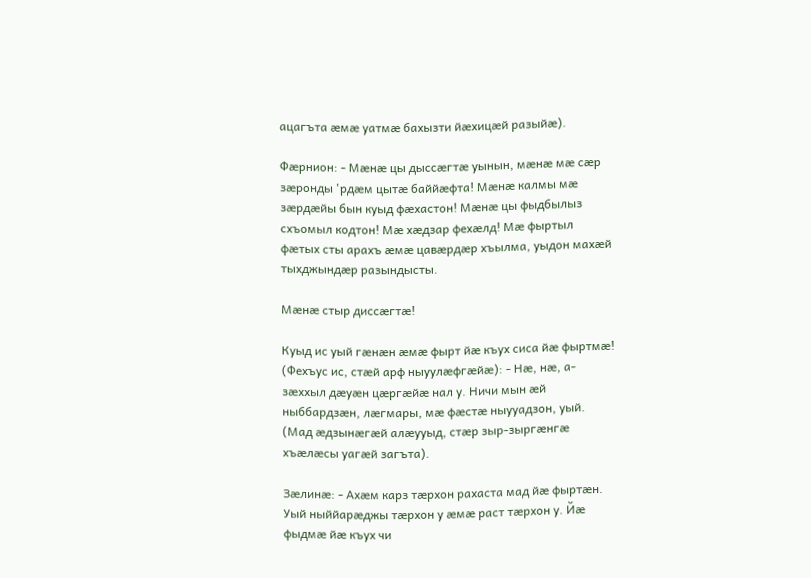ацагъта æмæ уатмæ бахызти йæхицæй разыйæ).

Фæрнион: - Мæнæ цы дыссæгтæ уынын, мæнæ мæ сæр зæронды 'рдæм цытæ баййæфта! Мæнæ калмы мæ зæрдæйы бын куыд фæхастон! Мæнæ цы фыдбылыз схъомыл кодтон! Мæ хæдзар фехæлд! Мæ фыртыл фæтых сты арахъ æмæ цавæрдæр хъылма, уыдон махæй тыхджындæр разындысты.

Мæнæ стыр диссæгтæ!

Куыд ис уый гæнæн æмæ фырт йæ къух сиса йæ фыртмæ! (Фехъус ис, стæй арф ныуулæфгæйæ): - Нæ, нæ, а-зæххыл дæуæн цæргæйæ нал у. Ничи мын æй ныббардзæн, лæгмары, мæ фæстæ ныууадзон, уый. (Мад æдзынæгæй алæууыд, стæр зыр-зыргæнгæ хъæлæсы уагæй загъта).

Зæлинæ: - Ахæм карз тæрхон рахаста мад йæ фыртæн. Уый ныййарæджы тæрхон у æмæ раст тæрхон у. Йæ фыдмæ йæ къух чи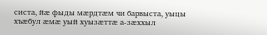систа, йæ фыды мæрдтæм чи барвыста, уыцы хъæбул æмæ уый хуызæттæ а-зæххыл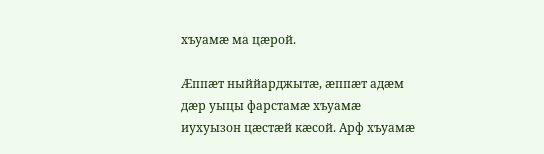хъуамæ ма цæрой.

Æппæт ныййарджытæ, æппæт адæм дæр уыцы фарстамæ хъуамæ иухуызон цæстæй кæсой. Арф хъуамæ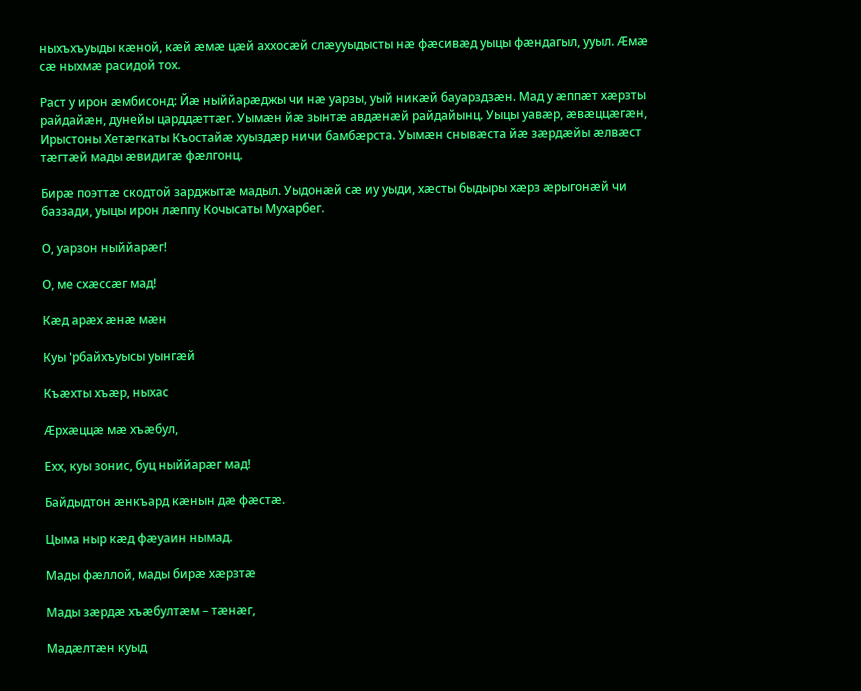ныхъхъуыды кæной, кæй æмæ цæй аххосæй слæууыдысты нæ фæсивæд уыцы фæндагыл, ууыл. Æмæ сæ ныхмæ расидой тох.

Раст у ирон æмбисонд: Йæ ныййарæджы чи нæ уарзы, уый никæй бауарздзæн. Мад у æппæт хæрзты райдайæн, дунейы царддæттæг. Уымæн йæ зынтæ авдæнæй райдайынц. Уыцы уавæр, æвæццæгæн, Ирыстоны Хетæгкаты Къостайæ хуыздæр ничи бамбæрста. Уымæн снывæста йæ зæрдæйы æлвæст тæгтæй мады æвидигæ фæлгонц.

Бирæ поэттæ скодтой зарджытæ мадыл. Уыдонæй сæ иу уыди, хæсты быдыры хæрз æрыгонæй чи баззади, уыцы ирон лæппу Кочысаты Мухарбег.

О, уарзон ныййарæг!

О, ме схæссæг мад!

Кæд арæх æнæ мæн

Куы 'рбайхъуысы уынгæй

Къæхты хъæр, ныхас

Æрхæццæ мæ хъæбул,

Ехх, куы зонис, буц ныййарæг мад!

Байдыдтон æнкъард кæнын дæ фæстæ.

Цыма ныр кæд фæуаин нымад.

Мады фæллой, мады бирæ хæрзтæ

Мады зæрдæ хъæбултæм – тæнæг,

Мадæлтæн куыд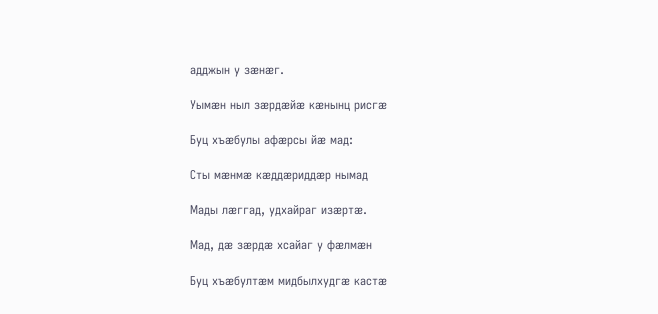адджын у зæнæг.

Уымæн ныл зæрдæйæ кæнынц рисгæ

Буц хъæбулы афæрсы йæ мад:

Сты мæнмæ кæддæриддæр нымад

Мады лæггад, удхайраг изæртæ.

Мад, дæ зæрдæ хсайаг у фæлмæн

Буц хъæбултæм мидбылхудгæ кастæ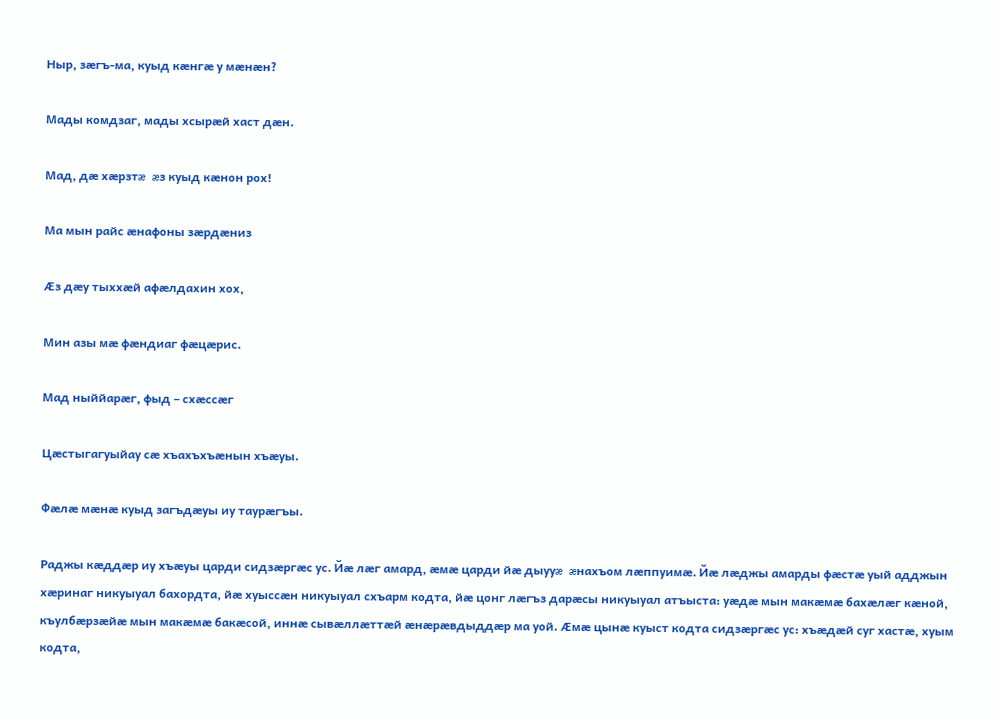Ныр, зæгъ-ма, куыд кæнгæ у мæнæн?

Мады комдзаг, мады хсырæй хаст дæн.

Мад, дæ хæрзтæ æз куыд кæнон рох!

Ма мын райс æнафоны зæрдæниз

Æз дæу тыххæй афæлдахин хох,

Мин азы мæ фæндиаг фæцæрис.

Мад ныййарæг, фыд – схæссæг

Цæстыгагуыйау сæ хъахъхъæнын хъæуы.

Фæлæ мæнæ куыд загъдæуы иу таурæгъы.

Раджы кæддæр иу хъæуы царди сидзæргæс ус. Йæ лæг амард, æмæ царди йæ дыууæ æнахъом лæппуимæ. Йæ лæджы амарды фæстæ уый адджын хæринаг никуыуал бахордта, йæ хуыссæн никуыуал схъарм кодта, йæ цонг лæгъз дарæсы никуыуал атъыста: уæдæ мын макæмæ бахæлæг кæной, къулбæрзæйæ мын макæмæ бакæсой, иннæ сывæллæттæй æнæрæвдыддæр ма уой. Æмæ цынæ куыст кодта сидзæргæс ус: хъæдæй суг хастæ, хуым кодта,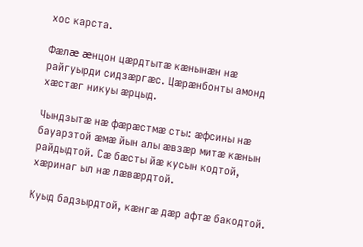хос карста.

Фæлæ æнцон цæрдтытæ кæнынæн нæ райгуырди сидзæргæс. Цæрæнбонты амонд хæстæг никуы æрцыд.

Чындзытæ нæ фæрæстмæ сты: æфсины нæ бауарзтой æмæ йын алы æвзæр митæ кæнын райдыдтой. Сæ бæсты йæ кусын кодтой, хæринаг ыл нæ лæвæрдтой.

Куыд бадзырдтой, кæнгæ дæр афтæ бакодтой.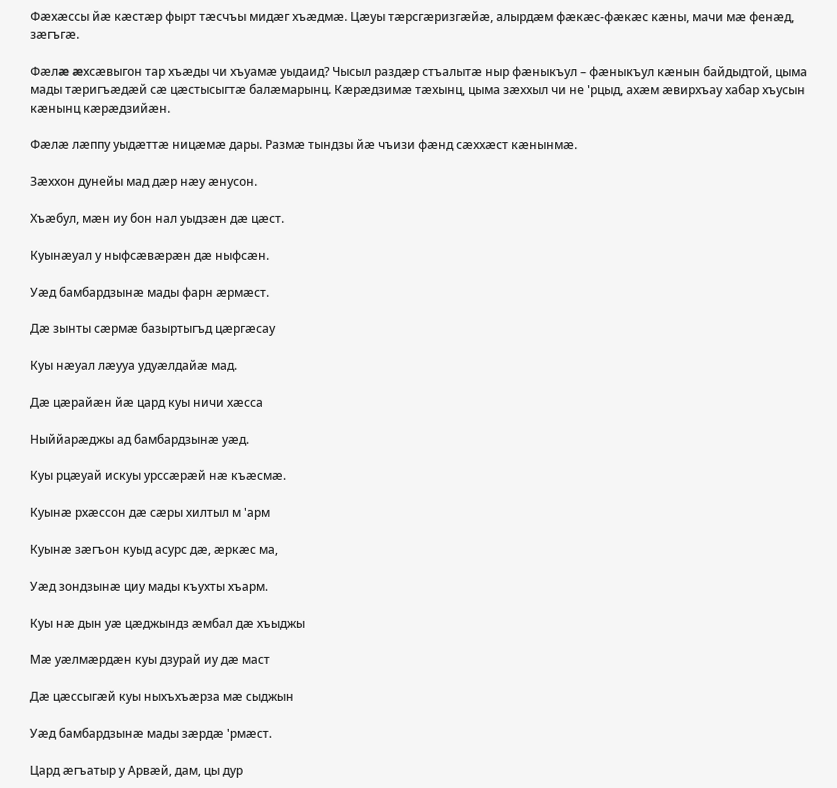Фæхæссы йæ кæстæр фырт тæсчъы мидæг хъæдмæ. Цæуы тæрсгæризгæйæ, алырдæм фæкæс-фæкæс кæны, мачи мæ фенæд, зæгъгæ.

Фæлæ æхсæвыгон тар хъæды чи хъуамæ уыдаид? Чысыл раздæр стъалытæ ныр фæныкъул – фæныкъул кæнын байдыдтой, цыма мады тæригъæдæй сæ цæстысыгтæ балæмарынц. Кæрæдзимæ тæхынц, цыма зæххыл чи не 'рцыд, ахæм æвирхъау хабар хъусын кæнынц кæрæдзийæн.

Фæлæ лæппу уыдæттæ ницæмæ дары. Размæ тындзы йæ чъизи фæнд сæххæст кæнынмæ.

Зæххон дунейы мад дæр нæу æнусон.

Хъæбул, мæн иу бон нал уыдзæн дæ цæст.

Куынæуал у ныфсæвæрæн дæ ныфсæн.

Уæд бамбардзынæ мады фарн æрмæст.

Дæ зынты сæрмæ базыртыгъд цæргæсау

Куы нæуал лæууа удуæлдайæ мад.

Дæ цæрайæн йæ цард куы ничи хæсса

Ныййарæджы ад бамбардзынæ уæд.

Куы рцæуай искуы урссæрæй нæ къæсмæ.

Куынæ рхæссон дæ сæры хилтыл м 'арм

Куынæ зæгъон куыд асурс дæ, æркæс ма,

Уæд зондзынæ циу мады къухты хъарм.

Куы нæ дын уæ цæджындз æмбал дæ хъыджы

Мæ уæлмæрдæн куы дзурай иу дæ маст

Дæ цæссыгæй куы ныхъхъæрза мæ сыджын

Уæд бамбардзынæ мады зæрдæ 'рмæст.

Цард æгъатыр у Арвæй, дам, цы дур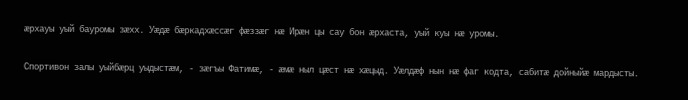æрхауы уый бауромы зæхх. Уæдæ бæркадхæссæг фæззæг нæ Ирæн цы сау бон æрхаста, уый куы нæ уромы.

Спортивон залы уыйбæрц уыдыстæм, - зæгъы Фатимæ, - æмæ ныл цæст нæ хæцыд. Уæлдæф нын нæ фаг кодта, сабитæ дойныйæ мардысты.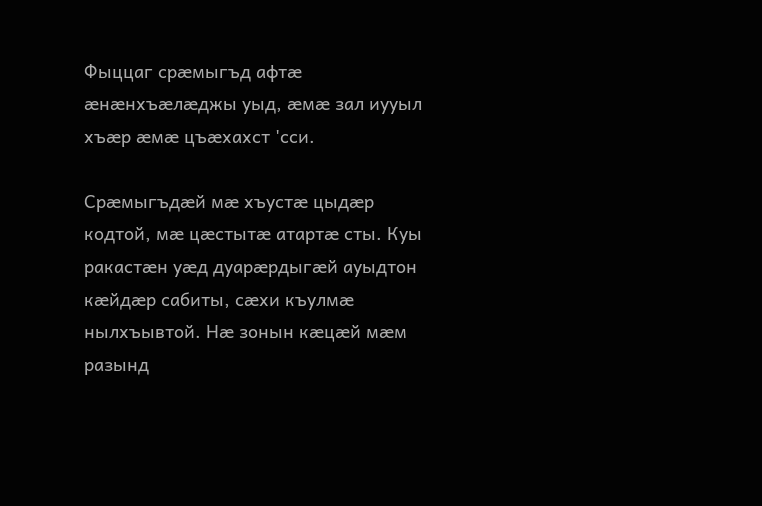Фыццаг срæмыгъд афтæ æнæнхъæлæджы уыд, æмæ зал иууыл хъæр æмæ цъæхахст 'сси.

Срæмыгъдæй мæ хъустæ цыдæр кодтой, мæ цæстытæ атартæ сты. Куы ракастæн уæд дуарæрдыгæй ауыдтон кæйдæр сабиты, сæхи къулмæ нылхъывтой. Нæ зонын кæцæй мæм разынд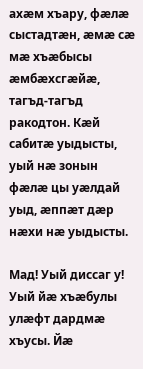ахæм хъару, фæлæ сыстадтæн, æмæ сæ мæ хъæбысы æмбæхсгæйæ, тагъд-тагъд ракодтон. Кæй сабитæ уыдысты, уый нæ зонын фæлæ цы уæлдай уыд, æппæт дæр нæхи нæ уыдысты.

Мад! Уый диссаг у! Уый йæ хъæбулы улæфт дардмæ хъусы. Йæ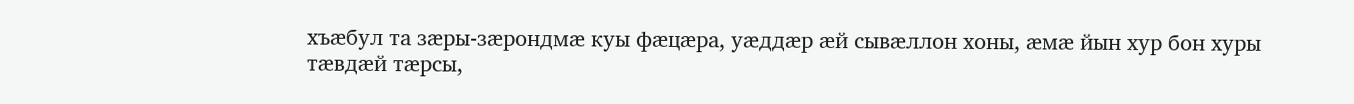хъæбул та зæры-зæрондмæ куы фæцæра, уæддæр æй сывæллон хоны, æмæ йын хур бон хуры тæвдæй тæрсы,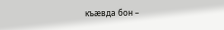къæвда бон –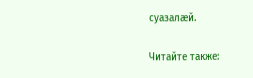суазалæй.

Читайте также: